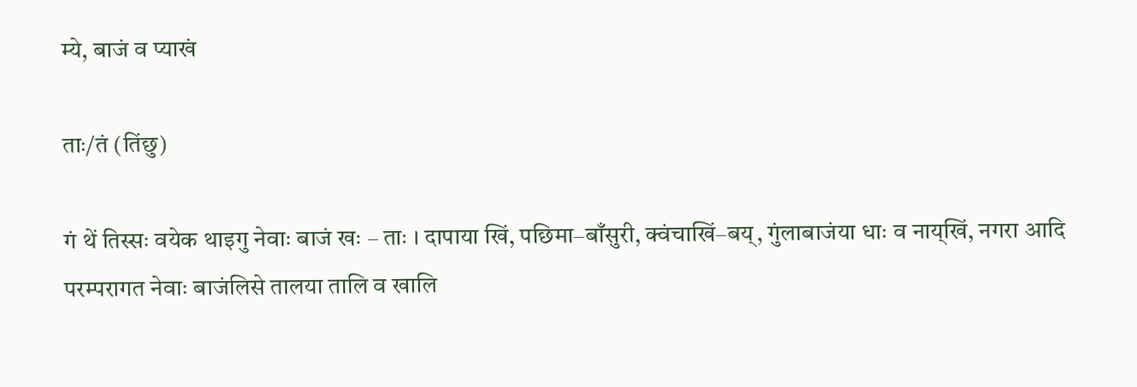म्ये, बाजं व प्याखं

ताः/तं (तिंछु)

गं थें तिस्सः वयेक थाइगु नेवाः बाजं खः – ताः । दापाया खिं, पछिमा–बाँसुरी, क्वंचाखिं–बय्, गुंलाबाजंया धाः व नाय्‌खिं, नगरा आदि परम्परागत नेवाः बाजंलिसे तालया तालि व खालि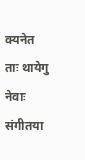क्यनेत ताः थायेगु नेवाः संगीतया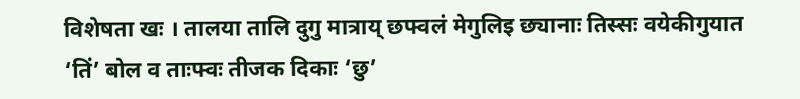विशेषता खः । तालया तालि दुगु मात्राय् छफ्वलं मेगुलिइ छ्यानाः तिस्सः वयेकीगुयात ‘तिं’ बोल व ताःफ्वः तीजक दिकाः ‘छु’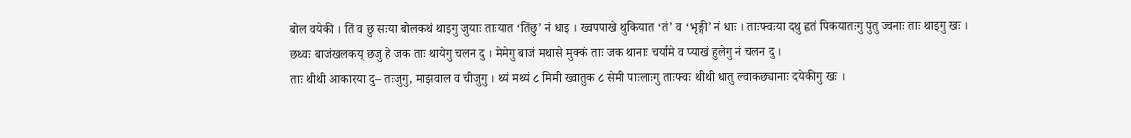बोल वयेकी । तिं व छु सःया बोलकथं थाइगु जुयाः ताःयात ‘तिंछु’ नं धाइ । ख्वपपाखे थुकियात ‘तं’ व ‘भृङ्गी’ नं धाः । ताःफ्वःया दथु ह्वतं पिकयातःगु पुतु ज्वनाः ताः थाइगु खः ।
छथ्वः बाजंखलकय् छजु हे जक ताः थायेगु चलन दु । मेमेगु बाजं मथासे मुक्कं ताः जक थानाः चर्यामे व प्याखं हुलेगु नं चलन दु ।
ताः थीथी आकारया दु– तःजुगु, माझवाल व चीजुगु । थ्यं मथ्यं ८ मिमी ख्वातुक ८ सेमी पाःलाःगु ताःफ्वः थीथी धातु ल्वाकछ्यानाः दयेकीगु खः ।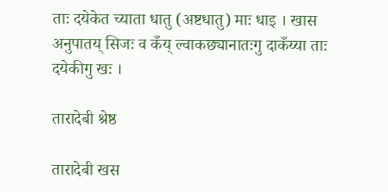ताः दयेकेत च्याता धातु (अष्टधातु) माः धाइ । खास अनुपातय् सिजः व कँय् ल्वाकछ्यानातःगु दाकँय्या ताः दयेकीगु खः ।

तारादेबी श्रेष्ठ

तारादेबी खस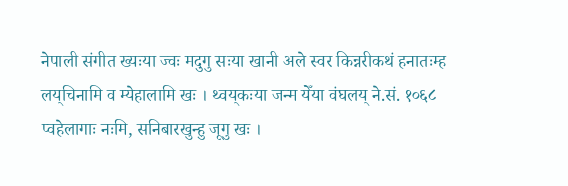नेपाली संगीत ख्यःया ज्वः मदुगु सःया खानी अले स्वर किन्नरीकथं हनातःम्ह लय्‌चिनामि व म्येहालामि खः । थ्वय्‌कःया जन्म येँया वंघलय्‌ ने.सं. १०६८ प्वहेलागाः नःमि, सनिबारखुन्हु जूगु खः ।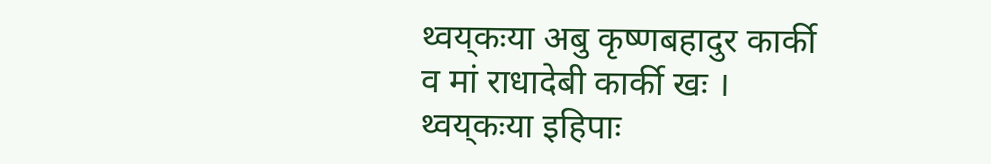थ्वय्‌कःया अबु कृष्णबहादुर कार्की व मां राधादेबी कार्की खः । थ्वय्‌कःया इहिपाः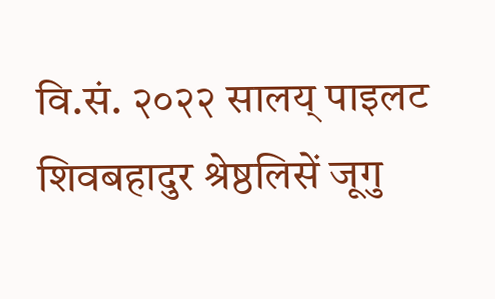वि.सं. २०२२ सालय्‌ पाइलट शिवबहादुर श्रेष्ठलिसें जूगु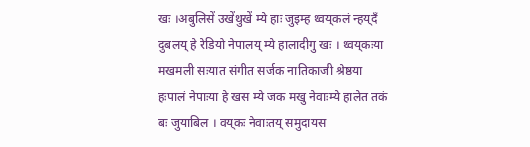खः ।अबुलिसें उखेंथुखें म्ये हाः जुइम्ह थ्वय्‌कलं न्हय्‌दँ दुबलय्‌ हे रेडियो नेपालय्‌ म्ये हालादीगु खः । थ्वय्‌कःया मखमली सःयात संगीत सर्जक नातिकाजी श्रेष्ठया हःपालं नेपाःया हे खस म्ये जक मखु नेवाःम्ये हालेत तकं बः जुयाबिल । वय्‌कः नेवाःतय्‌ समुदायस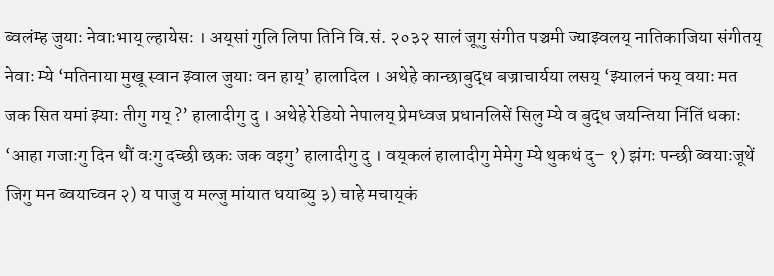ब्वलंम्ह जुयाः नेवाःभाय्‌ ल्हायेसः । अय्‌सां गुलि लिपा तिनि वि.सं. २०३२ सालं जूगु संगीत पञ्चमी ज्याझ्वलय्‌ नातिकाजिया संगीतय्‌ नेवाः म्ये ‘मतिनाया मुखू स्वान झ्वाल जुयाः वन हाय्‌’ हालादिल । अथेहे कान्छाबुद्ध बज्राचार्यया लसय्‌ ‘झ्यालनं फय्‌ वयाः मत जक सित यमां झ्याः तीगु गय्‌ ?’ हालादीगु दु । अथेहे रेडियो नेपालय्‌ प्रेमध्वज प्रधानलिसें सिलु म्ये व बुद्ध जयन्तिया निंतिं धकाः ‘आहा गजाःगु दिन थौं वःगु दच्छी छकः जक वइगु’ हालादीगु दु । वय्‌कलं हालादीगु मेमेगु म्ये थुकथं दु– १) झंगः पन्छी ब्वयाःजूथें जिगु मन ब्वयाच्वन २) य पाजु य मल्जु मांयात धयाब्यु ३) चाहे मचाय्‌कं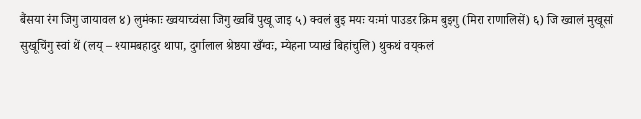बैंसया रंग जिगु जायावल ४) लुमंकाः ख्वयाच्वंसा जिगु ख्वबिं पुखू जाइ ५) क्वलं बुइ मयः यःमां पाउडर क्रिम बुइगु (मिरा राणालिसें) ६) जि ख्वालं मुखूसां सुखूचिंगु स्वां थें (लय्‌ – श्यामबहादुर थापा, दुर्गालाल श्रेष्ठया खँग्वः, म्येहना प्याखं बिहांचुलि) थुकथं वय्‌कलं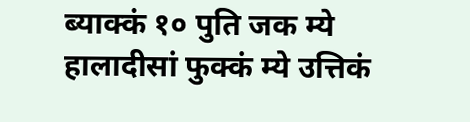ब्याक्कं १० पुति जक म्ये हालादीसां फुक्कं म्ये उत्तिकं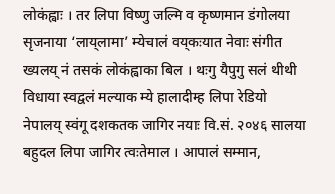लोकंह्वाः । तर लिपा विष्णु जल्मि व कृष्णमान डंगोलया सृजनाया ‘लाय्‌लामा’ म्येचालं वय्‌कःयात नेवाः संगीत ख्यलय्‌ नं तसकं लोकंह्वाका बिल । थःगु यैपुगु सलं थीथी विधाया स्वद्वलं मल्याक म्ये हालादीम्ह लिपा रेडियो नेपालय्‌ स्वंगू दशकतक जागिर नयाः वि.सं. २०४६ सालया बहुदल लिपा जागिर त्वःतेमाल । आपालं सम्मान,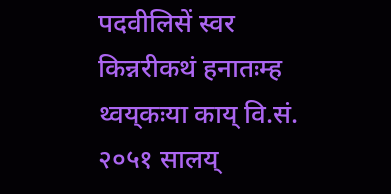पदवीलिसें स्वर किन्नरीकथं हनातःम्ह थ्वय्‌कःया काय्‌ वि.सं. २०५१ सालय्‌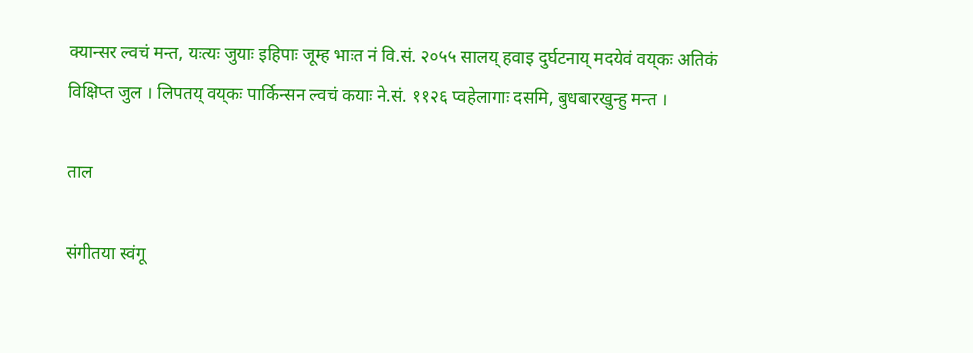क्यान्सर ल्वचं मन्त, यःत्यः जुयाः इहिपाः जूम्ह भाःत नं वि.सं. २०५५ सालय्‌ हवाइ दुर्घटनाय्‌ मदयेवं वय्‌कः अतिकं विक्षिप्त जुल । लिपतय्‌ वय्‌कः पार्किन्सन ल्वचं कयाः ने.सं. ११२६ प्वहेलागाः दसमि, बुधबारखुन्हु मन्त ।

ताल

संगीतया स्वंगू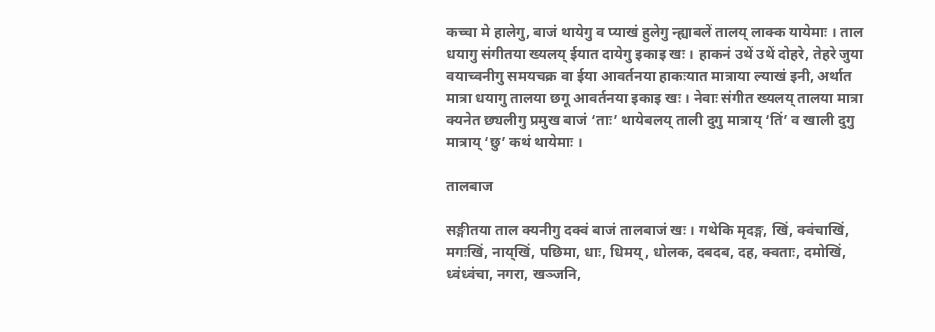कच्चा मे हालेगु, बाजं थायेगु व प्याखं हुलेगु न्ह्याबलें तालय् लाक्क यायेमाः । ताल धयागु संगीतया ख्यलय् ईयात दायेगु इकाइ खः । हाकनं उथें उथें दोहरे, तेहरे जुया वयाच्वनीगु समयचक्र वा ईया आवर्तनया हाकःयात मात्राया ल्याखं इनी, अर्थात मात्रा धयागु तालया छगू आवर्तनया इकाइ खः । नेवाः संगीत ख्यलय् तालया मात्रा क्यनेत छ्यलीगु प्रमुख बाजं ‘ताः’ थायेबलय् ताली दुगु मात्राय् ‘तिं’ व खाली दुगु मात्राय् ‘छु’ कथं थायेमाः ।

तालबाज

सङ्गीतया ताल क्यनीगु दक्वं बाजं तालबाजं खः । गथेकि मृदङ्ग, खिं, क्वंचाखिं, मगःखिं, नाय्‌खिं, पछिमा, धाः, धिमय्, धोलक, दबदब, दह, क्वताः, दमोखिं, ध्वंध्वंचा, नगरा, खञ्जनि,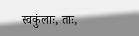स्वकुंलाः, ताः,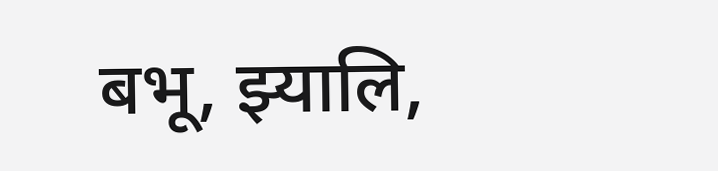बभू, झ्यालि,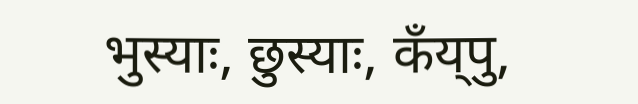भुस्याः, छुस्याः, कँय्‌पु,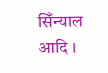सिँन्याल आदि ।